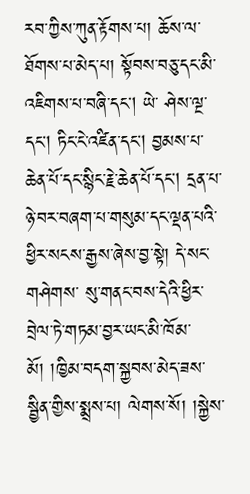རབ་ཀྱིས་ཀུན་རྟོགས་པ། ཆོས་ལ་ཐོགས་པ་མེད་པ། སྟོབས་བཅུ་དང་མི་འཇིགས་པ་བཞི་དང། ཡེ་ ཤེས་ལྔ་དང། ཏིང་ངེ་འཛིན་དང། བྱམས་པ་ཆེན་པོ་དང་སྙིང་རྗེ་ཆེན་པོ་དང། དྲན་པ་ཉེ་བར་བཞག་པ་གསུམ་དང་ལྡན་པའི་ཕྱིར་སངས་རྒྱས་ཞེས་བྱ་སྟེ། དེ་སང་གཤེགས་ སུ་གནང་བས་དེའི་ཕྱིར་བྲེལ་ཏེ་གཏམ་བྱར་ཡང་མི་ཁོམ་མོ། །ཁྱིམ་བདག་སྐྱབས་མེད་ཟས་སྦྱིན་གྱིས་སྨྲས་པ། ལེགས་སོ། །སྐྱེས་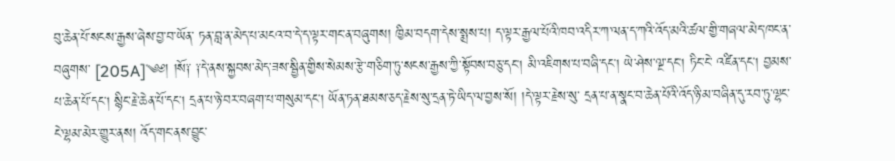བུ་ཆེན་པོ་སངས་རྒྱས་ཞེས་བྱ་བ་ཡོན་ ཏན་བླ་ན་མེད་པ་མངའ་བ་དེ་ད་ལྟར་གང་ན་བཞུགས། ཁྱིམ་བདག་དེས་སྨྲས་པ། ད་ལྟར་རྒྱལ་པོའི་ཁབ་འདིར་ཀ་ལན་ད་ཀའི་འོད་མའི་ཚལ་གྱི་གཞལ་མེད་ཁང་ན་བཞུགས་ [205A]༄༅། །སོ༑ ༑དེ་ནས་སྐྱབས་མེད་ཟས་སྦྱིན་གྱིས་སེམས་རྩེ་གཅིག་ཏུ་སངས་རྒྱས་ཀྱི་སྟོབས་བཅུ་དང། མི་འཇིགས་པ་བཞི་དང། ཡེ་ཤེས་ལྔ་དང། ཏིང་ངེ་ འཛིན་དང། བྱམས་པ་ཆེན་པོ་དང། སྙིང་རྗེ་ཆེན་པོ་དང། དྲན་པ་ཉེ་བར་བཞག་པ་གསུམ་དང། ཡོན་ཏན་ཐམས་ཅད་རྗེས་སུ་དྲན་ཏེ་ཡིད་ལ་བྱས་སོ། །དེ་ལྟར་རྗེས་སུ་ དྲན་པ་ན་སྣང་བ་ཆེན་པོའི་འོད་ཉི་མ་བཞིན་དུ་རབ་ཏུ་ལྷང་ངེ་ལྷམ་མེར་གྱུར་ནས། འོད་གང་ནས་བྱུང་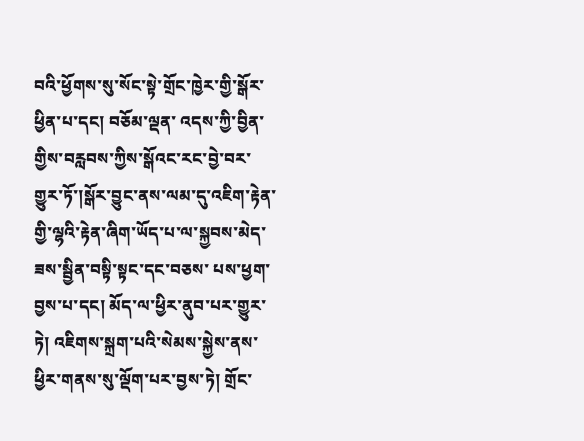བའི་ཕྱོགས་སུ་སོང་སྟེ་གྲོང་ཁྱེར་གྱི་སྒོར་ཕྱིན་པ་དང། བཅོམ་ལྡན་ འདས་ཀྱི་བྱིན་གྱིས་བརླབས་ཀྱིས་སྒོའང་རང་བྱེ་བར་གྱུར་ཏོ་།སྒོར་བྱུང་ནས་ལམ་དུ་འཇིག་རྟེན་གྱི་ལྷའི་རྟེན་ཞིག་ཡོད་པ་ལ་སྐྱབས་མེད་ཟས་སྦྱིན་བསྟི་སྟང་དང་བཅས་ པས་ཕྱག་བྱས་པ་དང། མོད་ལ་ཕྱིར་ནུབ་པར་གྱུར་ཏེ། འཇིགས་སྐྲག་པའི་སེམས་སྐྱེས་ནས་ཕྱིར་གནས་སུ་ལྡོག་པར་བྱས་ཏེ། གྲོང་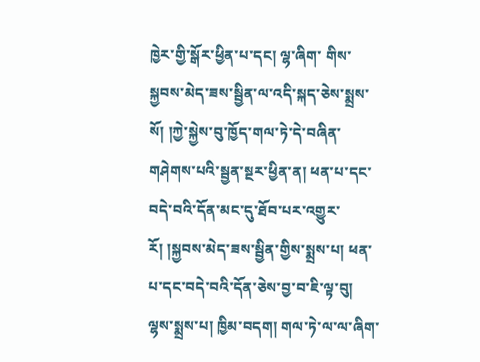ཁྱེར་གྱི་སྒོར་ཕྱིན་པ་དང། ལྷ་ཞིག་ གིས་སྐྱབས་མེད་ཟས་སྦྱིན་ལ་འདི་སྐད་ཅེས་སྨྲས་སོ། །ཀྱེ་སྐྱེས་བུ་ཁྱོད་གལ་ཏེ་དེ་བཞིན་གཤེགས་པའི་སྦྱན་སྔར་ཕྱིན་ན། ཕན་པ་དང་བདེ་བའི་དོན་མང་དུ་ཐོབ་པར་འགྱུར་ རོ། །སྐྱབས་མེད་ཟས་སྦྱིན་གྱིས་སྨྲས་པ། ཕན་པ་དང་བདེ་བའི་དོན་ཅེས་བྱ་བ་ཇི་ལྟ་བུ། ལྷས་སྨྲས་པ། ཁྱིམ་བདག། གལ་ཏེ་ལ་ལ་ཞིག་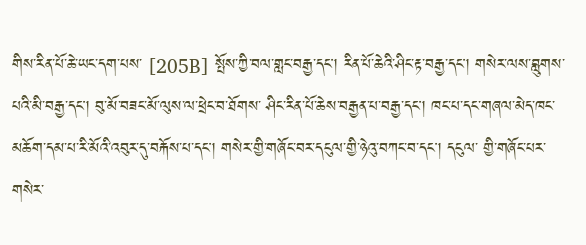གིས་རིན་པོ་ཆེ་ཡང་དག་པས་ [205B] སྤོས་ཀྱི་བལ་གླང་བརྒྱ་དང། རིན་པོ་ཆེའི་ཤིང་རྟ་བརྒྱ་དང། གསེར་ལས་བླུགས་པའི་མི་བརྒྱ་དང། བུ་མོ་བཟང་མོ་ལུས་ལ་ཕྲེང་བ་ཐོགས་ ཤིང་རིན་པོ་ཆེས་བརྒྱན་པ་བརྒྱ་དང། ཁང་པ་དང་གཞལ་མེད་ཁང་མཆོག་དམ་པ་རི་མོའི་འབུར་དུ་བརྐོས་པ་དང། གསེར་གྱི་གཞོང་བར་དངུལ་གྱི་ཉེའུ་བཀང་བ་དང། དངུལ་ གྱི་གཞོང་པར་གསེར་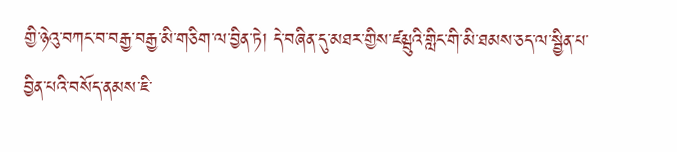གྱི་ཉེའུ་བཀང་བ་བརྒྱ་བརྒྱ་མི་གཅིག་ལ་བྱིན་ཏེ། དེ་བཞིན་དུ་མཐར་གྱིས་ཛམྦུའི་གླིང་གི་མི་ཐམས་ཅད་ལ་སྦྱིན་པ་བྱིན་པའི་བསོད་ནམས་ཇི་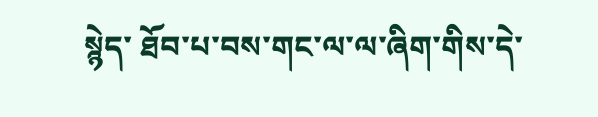སྙེད་ ཐོབ་པ་བས་གང་ལ་ལ་ཞིག་གིས་དེ་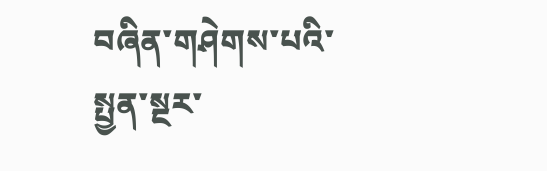བཞིན་གཤེགས་པའི་སྤྱན་སྔར་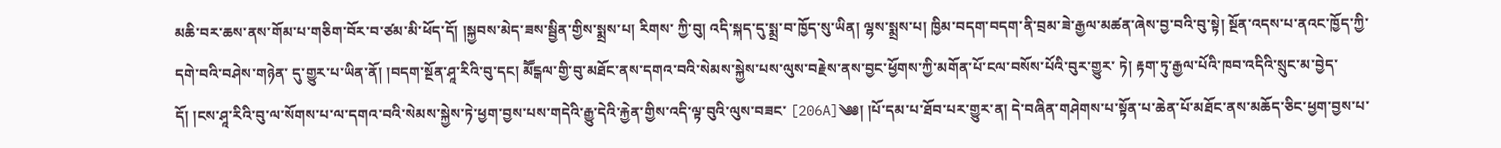མཆི་བར་ཆས་ནས་གོམ་པ་གཅིག་བོར་བ་ཙམ་མི་ཕོད་དོ། །སྐྱབས་མེད་ཟས་སྦྱིན་གྱིས་སྨྲས་པ། རིགས་ ཀྱི་བུ། འདི་སྐད་དུ་སྨྲ་བ་ཁྱོད་སུ་ཡིན། ལྷས་སྨྲས་པ། ཁྱིམ་བདག་བདག་ནི་བྲམ་ཟེ་རྒྱལ་མཚན་ཞེས་བྱ་བའི་བུ་སྟེ། སྔོན་འདས་པ་ནའང་ཁྱོད་ཀྱི་དགེ་བའི་བཤེས་གཉེན་ དུ་གྱུར་པ་ཡིན་ནོ། །བདག་སྔོན་ཤཱ་རིའི་བུ་དང། མཽངྒལ་གྱི་བུ་མཐོང་ནས་དགའ་བའི་སེམས་སྐྱེས་པས་ལུས་བརྗེས་ནས་བྱང་ཕྱོགས་ཀྱི་མགོན་པོ་ངལ་བསོས་པོའི་བུར་གྱུར་ ཏེ། རྟག་ཏུ་རྒྱལ་པོའི་ཁབ་འདིའི་སྲུང་མ་བྱེད་དོ། །ངས་ཤཱ་རིའི་བུ་ལ་སོགས་པ་ལ་དགའ་བའི་སེམས་སྐྱེས་ཏེ་ཕྱག་བྱས་པས་གདེའི་རྒྱུ་དེའི་རྐྱེན་གྱིས་འདི་ལྟ་བུའི་ལུས་བཟང་ [206A]༄༅། །པོ་དམ་པ་ཐོབ་པར་གྱུར་ན། དེ་བཞིན་གཤེགས་པ་སྟོན་པ་ཆེན་པོ་མཐོང་ནས་མཆོད་ཅིང་ཕྱག་བྱས་པ་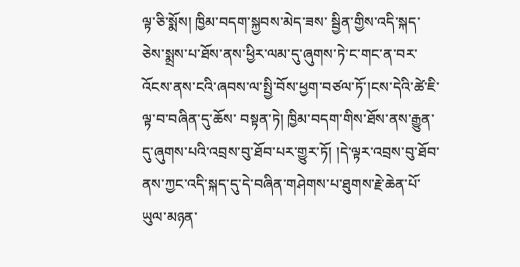ལྟ་ཅི་སྨོས། ཁྱིམ་བདག་སྐྱབས་མེད་ཟས་ སྦྱིན་གྱིས་འདི་སྐད་ཅེས་སྨྲས་པ་ཐོས་ནས་ཕྱིར་ལམ་དུ་ཞུགས་ཏེ་ང་གང་ན་བར་འོངས་ནས་ངའི་ཞབས་ལ་སྤྱི་བོས་ཕྱག་བཙལ་ཏོ་།ངས་དེའི་ཚེ་ཇི་ལྟ་བ་བཞིན་དུ་ཆོས་ བསྟན་ཏེ། ཁྱིམ་བདག་གིས་ཐོས་ནས་རྒྱུན་དུ་ཞུགས་པའི་འབྲས་བུ་ཐོབ་པར་གྱུར་ཏོ། །དེ་ལྟར་འབྲས་བུ་ཐོབ་ནས་ཀྱང་འདི་སྐད་དུ་དེ་བཞིན་གཤེགས་པ་ཐུགས་རྗེ་ཆེན་པོ་ ཡུལ་མཉན་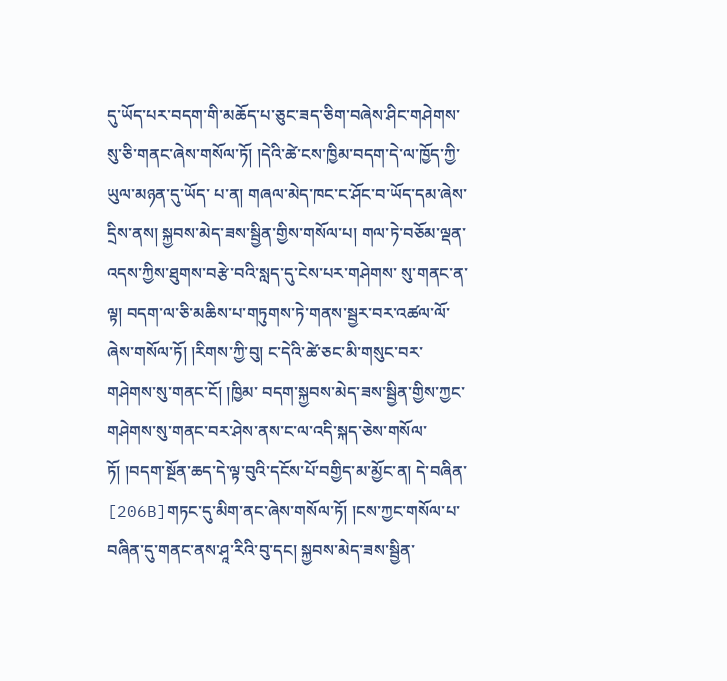དུ་ཡོད་པར་བདག་གི་མཆོད་པ་ཅུང་ཟད་ཅིག་བཞེས་ཤིང་གཤེགས་སུ་ཅི་གནང་ཞེས་གསོལ་ཏོ། །དེའི་ཚེ་ངས་ཁྱིམ་བདག་དེ་ལ་ཁྱོད་ཀྱི་ཡུལ་མཉན་དུ་ཡོད་ པ་ན། གཞལ་མེད་ཁང་ང་ཤོང་བ་ཡོད་དམ་ཞེས་དྲིས་ནས། སྐྱབས་མེད་ཟས་སྦྱིན་གྱིས་གསོལ་པ། གལ་ཏེ་བཅོམ་ལྡན་འདས་ཀྱིས་ཐུགས་བརྩེ་བའི་སླད་དུ་ངེས་པར་གཤེགས་ སུ་གནང་ན་ལྟ། བདག་ལ་ཅི་མཆིས་པ་གཏུགས་ཏེ་གནས་སྦྱར་བར་འཚལ་ལོ་ཞེས་གསོལ་ཏོ། །རིགས་ཀྱི་བུ། ང་དེའི་ཚེ་ཅང་མི་གསུང་བར་གཤེགས་སུ་གནང་ངོ། །ཁྱིམ་ བདག་སྐྱབས་མེད་ཟས་སྦྱིན་གྱིས་ཀྱང་གཤེགས་སུ་གནང་བར་ཤེས་ནས་ང་ལ་འདི་སྐད་ཅེས་གསོལ་ཏོ། །བདག་སྔོན་ཆད་དེ་ལྟ་བུའི་དངོས་པོ་བགྱིད་མ་མྱོང་ན། དེ་བཞིན་ [206B]གཏང་དུ་མིག་ནང་ཞེས་གསོལ་ཏོ། །ངས་ཀྱང་གསོལ་པ་བཞིན་དུ་གནང་ནས་ཤཱ་རིའི་བུ་དང། སྐྱབས་མེད་ཟས་སྦྱིན་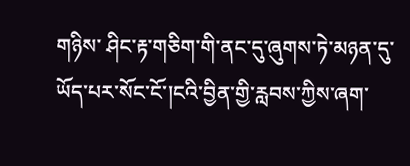གཉིས་ ཤིང་རྟ་གཅིག་གི་ནང་དུ་ཞུགས་ཏེ་མཉན་དུ་ཡོད་པར་སོང་ངོ་།ངའི་བྱིན་གྱི་རླབས་ཀྱིས་ཞག་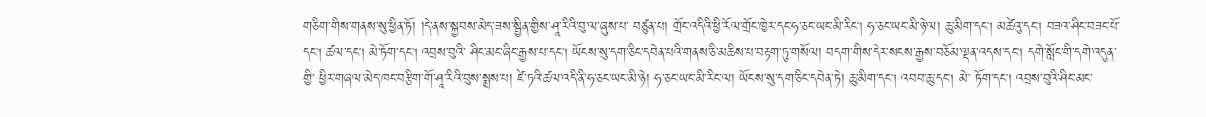གཅིག་གིས་གནས་སུ་ཕྱིན་ཏོ། །དེ་ནས་སྐྱབས་མེད་ཟས་སྦྱིན་གྱིས་ཤཱ་རིའི་བུ་ལ་ཞུས་པ་ བཙུན་པ། གྲོང་འདིའི་ཕྱི་རོལ་གྲོང་ཁྱེར་དང་ཧ་ཅང་ཡང་མི་རིང། ཧ་ཅང་ཡང་མི་ཉེ་ལ། ཆུ་མིག་དང། མཚེའུ་དང། བཟའ་ཤིང་བཟང་པོ་དང། ཚལ་དང། མེ་ཏོག་དང། འབྲས་བུའི་ ཤིང་མང་ཞིང་རྒྱས་པ་དང། ཡོངས་སུ་དག་ཅིང་དབེན་པའི་གནས་ཅི་མཆིས་པ་བརྟག་ཏུ་གསོལ། བདག་གིས་དེར་སངས་རྒྱས་བཅོམ་ལྡན་འདས་དང། དགེ་སློང་གི་དགེ་འདུན་གྱི་ ཕྱིར་གཞལ་མེད་ཁང་བརྩིག་གོ་ཤཱ་རིའི་བུས་སྨྲས་པ། ཛེ་ཏའི་ཚལ་འདི་ནི་ཧ་ཅང་ཡང་མི་ཉེ། ཧ་ཅང་ཡང་མི་རིང་ལ། ཡོངས་སུ་དག་ཅིང་དབེན་ཏེ། ཆུ་མིག་དང། འབབ་ཆུ་དང། མེ་ ཏོག་དང། འབྲས་བུའི་ཤིང་མང་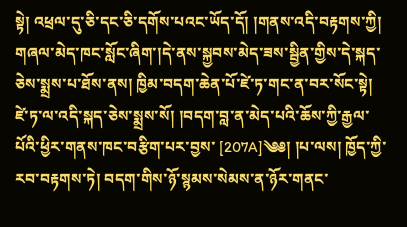སྟེ། འཕྲལ་དུ་ཅི་དང་ཅི་དགོས་པའང་ཡོད་དོ། །གནས་འདི་བརྟགས་ཀྱི། གཞལ་མེད་ཁང་སློང་ཞིག་།དེ་ནས་སྐྱབས་མེད་ཟས་སྦྱིན་གྱིས་དེ་སྐད་ ཅེས་སྨྲས་པ་ཐོས་ནས། ཁྱིམ་བདག་ཆེན་པོ་ཛེ་ཏ་གང་ན་བར་སོང་སྟེ། ཛེ་ཏ་ལ་འདི་སྐད་ཅེས་སྨྲས་སོ། །བདག་བླ་ན་མེད་པའི་ཆོས་ཀྱི་རྒྱལ་པོའི་ཕྱིར་གནས་ཁང་བརྩིག་པར་བྱས་ [207A]༄༅། །པ་ལས། ཁྱོད་ཀྱི་རབ་བརྟགས་ཏེ། བདག་གིས་ཉོ་སྙམས་སེམས་ན་ཉོར་གནང་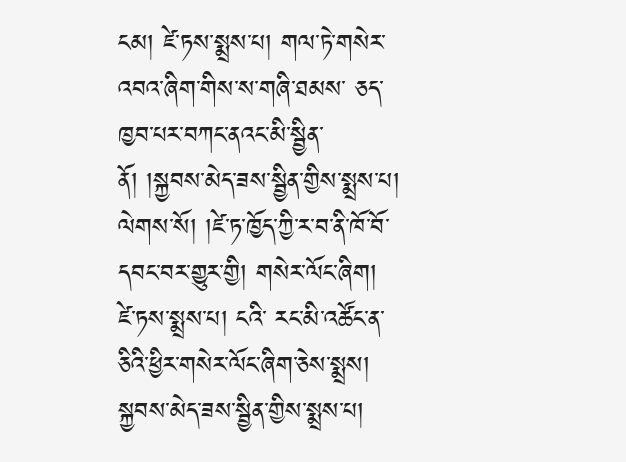ངམ། ཛེ་ཏས་སྨྲས་པ། གལ་ཏེ་གསེར་འབའ་ཞིག་གིས་ས་གཞི་ཐམས་ ཅད་ཁྱབ་པར་བཀང་ནའང་མི་སྦྱིན་ནོ། །སྐྱབས་མེད་ཟས་སྦྱིན་གྱིས་སྨྲས་པ། ལེགས་སོ། །ཛེ་ཏ་ཁྱོད་ཀྱི་ར་བ་ནི་ཁོ་བོ་དབང་བར་གྱུར་གྱི། གསེར་ལོང་ཞིག། ཛེ་ཏས་སྨྲས་པ། ངའི་ རང་མི་འཚོང་ན་ཅིའི་ཕྱིར་གསེར་ལོང་ཞིག་ཅེས་སྨྲས། སྐྱབས་མེད་ཟས་སྦྱིན་གྱིས་སྨྲས་པ།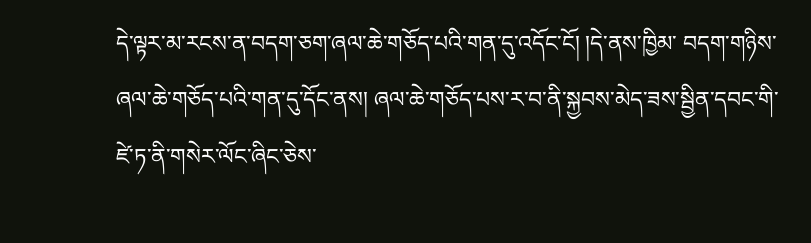དེ་ལྟར་མ་རངས་ན་བདག་ཅག་ཞལ་ཆེ་གཅོད་པའི་གན་དུ་འདོང་ངོ། །དེ་ནས་ཁྱིམ་ བདག་གཉིས་ཞལ་ཆེ་གཅོད་པའི་གན་དུ་དོང་ནས། ཞལ་ཆེ་གཅོད་པས་ར་བ་ནི་སྐྱབས་མེད་ཟས་སྦྱིན་དབང་གི་ཛེ་ཏ་ནི་གསེར་ལོང་ཞིང་ཅེས་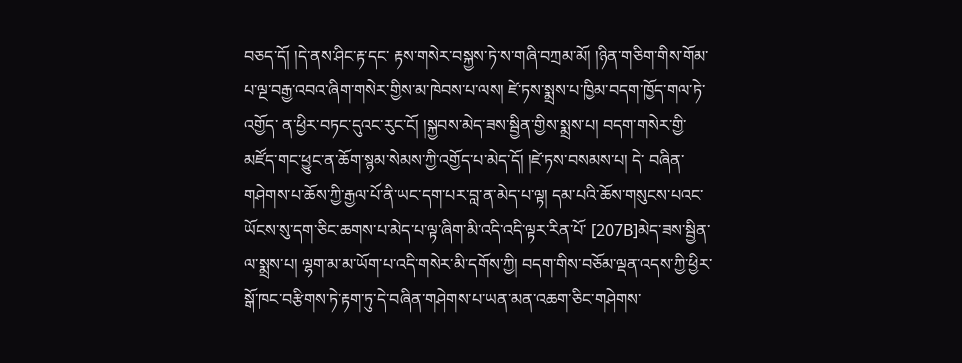བཅད་དོ། །དེ་ནས་ཤིང་རྟ་དང་ རྟས་གསེར་བསྐྱས་ཏེ་ས་གཞི་བཀྲམ་མོ། །ཉིན་གཅིག་གིས་གོམ་པ་ལྔ་བརྒྱ་འབའ་ཞིག་གསེར་གྱིས་མ་ཁེབས་པ་ལས། ཛེ་ཏས་སྨྲས་པ་ཁྱིམ་བདག་ཁྱོད་གལ་ཏེ་འགྱོད་ ན་ཕྱིར་བཏང་དུའང་རུང་ངོ། །སྐྱབས་མེད་ཟས་སྦྱིན་གྱིས་སྨྲས་པ། བདག་གསེར་གྱི་མཛོད་གང་ཕྱུང་ན་ཆོག་སྙམ་སེམས་ཀྱི་འགྱོད་པ་མེད་དོ། །ཛེ་ཏས་བསམས་པ། དེ་ བཞིན་གཤེགས་པ་ཆོས་ཀྱི་རྒྱལ་པོ་ནི་ཡང་དག་པར་བླ་ན་མེད་པ་ལྟ། དམ་པའི་ཆོས་གསུངས་པའང་ཡོངས་སུ་དག་ཅིང་ཆགས་པ་མེད་པ་ལྟ་ཞིག་མི་འདི་འདི་ལྟར་རིན་པོ་ [207B]མེད་ཟས་སྦྱིན་ལ་སྨྲས་པ། ལྷག་མ་མ་ཡོག་པ་འདི་གསེར་མི་དགོས་ཀྱི། བདག་གིས་བཅོམ་ལྡན་འདས་ཀྱི་ཕྱིར་ སྒོ་ཁང་བརྩིགས་ཏེ་རྟག་ཏུ་དེ་བཞིན་གཤེགས་པ་ཡན་མན་འཆག་ཅིང་གཤེགས་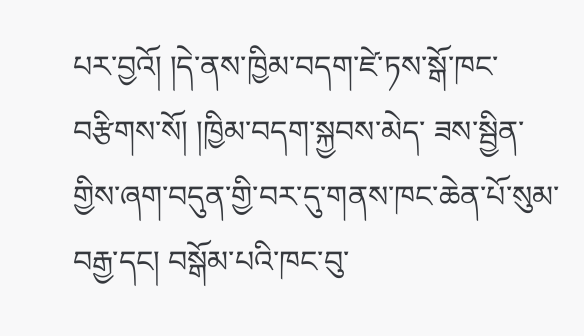པར་བྱའོ། །དེ་ནས་ཁྱིམ་བདག་ཛེ་ཏས་སྒོ་ཁང་བརྩིགས་སོ། །ཁྱིམ་བདག་སྐྱབས་མེད་ ཟས་སྦྱིན་གྱིས་ཞག་བདུན་གྱི་བར་དུ་གནས་ཁང་ཆེན་པོ་སུམ་བརྒྱ་དང། བསྒོམ་པའི་ཁང་བུ་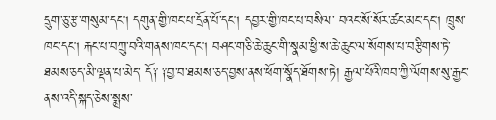དྲུག་ཅུ་རྩ་གསུམ་དང། དགུན་གྱི་ཁང་པ་དྲོན་པོ་དང། དབྱར་གྱི་ཁང་པ་བསིལ་ བའང་སོ་སོར་ཚང་མང་དང། ཁྲུས་ཁང་དང། རྐང་པ་བཀྲུ་བའི་གནས་ཁང་དང། བཤང་གཅི་ཆེ་ཆུང་གི་སྣམ་ཕྱི་ས་ཆེ་ཆུང་ལ་སོགས་པ་བརྩིགས་ཏེ་ཐམས་ཅད་མི་ལྡན་པ་མེད་ དོ༑ ༑བྱ་བ་ཐམས་ཅད་བྱས་ནས་ཕོག་སྣོད་ཐོགས་ཏེ། རྒྱལ་པོའི་ཁབ་ཀྱི་ལོགས་སུ་རྒྱང་ནས་འདི་སྐད་ཅེས་སྨྲས་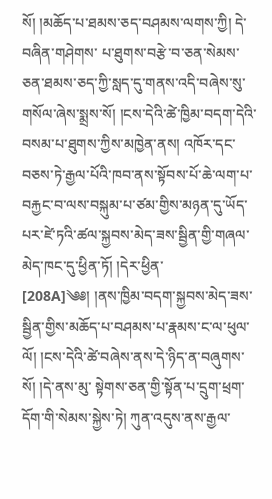སོ། །མཆོད་པ་ཐམས་ཅད་བཤམས་ལགས་ཀྱི། དེ་བཞིན་གཤེགས་ པ་ཐུགས་བརྩེ་བ་ཅན་སེམས་ཅན་ཐམས་ཅད་ཀྱི་སླད་དུ་གནས་འདི་བཞེས་སུ་གསོལ་ཞེས་སྨྲས་སོ། །ངས་དེའི་ཚེ་ཁྱིམ་བདག་དེའི་བསམ་པ་ཐུགས་ཀྱིས་མཁྱེན་ནས། འཁོར་དང་ བཅས་ཏེ་རྒྱལ་པོའི་ཁབ་ནས་སྟོབས་པོ་ཆེ་ལག་པ་བརྐྱང་བ་ལས་བསྐུམ་པ་ཙམ་གྱིས་མཉན་དུ་ཡོད་པར་ཛེ་ཏའི་ཚལ་སྐྱབས་མེད་ཟས་སྦྱིན་གྱི་གཞལ་མེད་ཁང་དུ་ཕྱིན་ཏོ། །དེར་ཕྱིན་ [208A]༄༅། །ནས་ཁྱིམ་བདག་སྐྱབས་མེད་ཟས་སྦྱིན་གྱིས་མཆོད་པ་བཤམས་པ་རྣམས་ང་ལ་ཕུལ་ལོ། །ངས་དེའི་ཚེ་བཞེས་ནས་དེ་ཉིད་ན་བཞུགས་སོ། །དེ་ནས་མུ་ སྟེགས་ཅན་གྱི་སྟོན་པ་དྲུག་ཕྲག་དོག་གི་སེམས་སྐྱེས་ཏེ། ཀུན་འདུས་ནས་རྒྱལ་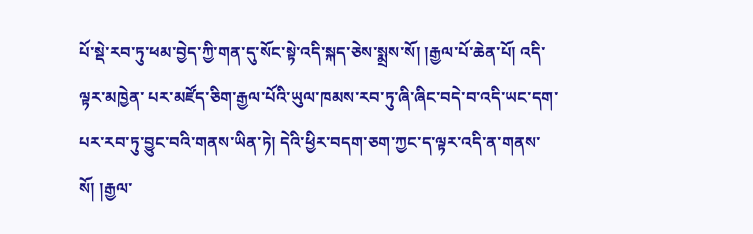པོ་སྡེ་རབ་ཏུ་ཕམ་བྱེད་ཀྱི་གན་དུ་སོང་སྟེ་འདི་སྐད་ཅེས་སྨྲས་སོ། །རྒྱལ་པོ་ཆེན་པོ། འདི་ལྟར་མཁྱེན་ པར་མཛོད་ཅིག་རྒྱལ་པོའི་ཡུལ་ཁམས་རབ་ཏུ་ཞི་ཞིང་བདེ་བ་འདི་ཡང་དག་པར་རབ་ཏུ་བྱུང་བའི་གནས་ཡིན་ཏེ། དེའི་ཕྱིར་བདག་ཅག་ཀྱང་ད་ལྟར་འདི་ན་གནས་སོ། །རྒྱལ་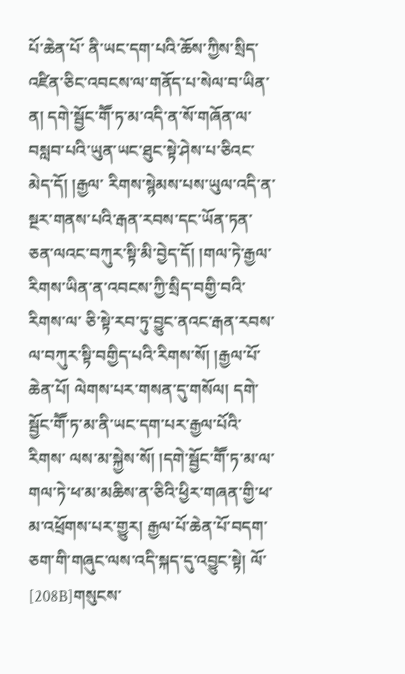པོ་ཆེན་པོ་ ནི་ཡང་དག་པའི་ཆོས་ཀྱིས་སྲིད་འཛིན་ཅིང་འབངས་ལ་གནོད་པ་སེལ་བ་ཡིན་ན། དགེ་སྦྱོང་གཽ་ཏ་མ་འདི་ན་སོ་གཞོན་ལ་བསླབ་པའི་ཡུན་ཡང་ཐུང་སྟེ་ཤེས་པ་ཅིའང་མེད་དོ། །རྒྱལ་ རིགས་སྙེམས་པས་ཡུལ་འདི་ན་སྔར་གནས་པའི་རྒན་རབས་དང་ཡོན་ཏན་ཅན་ལའང་བཀུར་སྟི་མི་བྱེད་དོ། །གལ་ཏེ་རྒྱལ་རིགས་ཡིན་ན་འབངས་ཀྱི་སྲིད་བགྱི་བའི་རིགས་ལ་ ཅི་སྟེ་རབ་ཏུ་བྱུང་ནའང་རྒན་རབས་ལ་བཀུར་སྟི་བགྱིད་པའི་རིགས་སོ། །རྒྱལ་པོ་ཆེན་པོ། ལེགས་པར་གསན་དུ་གསོལ། དགེ་སྦྱོང་གཽ་ཏ་མ་ནི་ཡང་དག་པར་རྒྱལ་པོའི་རིགས་ ལས་མ་སྐྱེས་སོ། །དགེ་སྦྱོང་གཽ་ཏ་མ་ལ་གལ་ཏེ་ཕ་མ་མཆིས་ན་ཅིའི་ཕྱིར་གཞན་གྱི་ཕ་མ་འཕྲོགས་པར་གྱུར། རྒྱལ་པོ་ཆེན་པོ་བདག་ཅག་གི་གཞུང་ལས་འདི་སྐད་དུ་འབྱུང་སྟེ། ལོ་ [208B]གསུངས་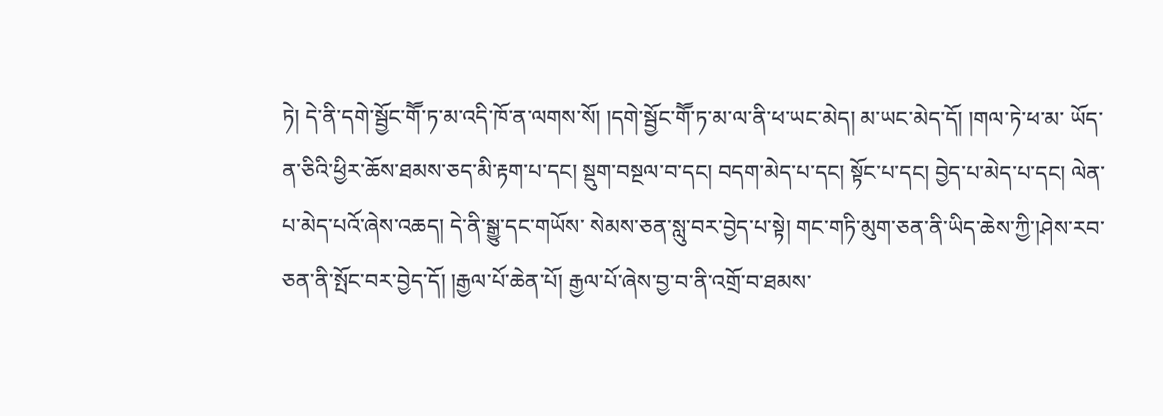ཏེ། དེ་ནི་དགེ་སྦྱོང་གཽ་ཏ་མ་འདི་ཁོ་ན་ལགས་སོ། །དགེ་སྦྱོང་གཽ་ཏ་མ་ལ་ནི་ཕ་ཡང་མེད། མ་ཡང་མེད་དོ། །གལ་ཏེ་ཕ་མ་ ཡོད་ན་ཅིའི་ཕྱིར་ཆོས་ཐམས་ཅད་མི་རྟག་པ་དང། སྡུག་བསྔལ་བ་དང། བདག་མེད་པ་དང། སྟོང་པ་དང། བྱེད་པ་མེད་པ་དང། ལེན་པ་མེད་པའོ་ཞེས་འཆད། དེ་ནི་སྒྱུ་དང་གཡོས་ སེམས་ཅན་སླུ་བར་བྱེད་པ་སྟེ། གང་གཏི་མུག་ཅན་ནི་ཡིད་ཆེས་ཀྱི་།ཤེས་རབ་ཅན་ནི་སྤོང་བར་བྱེད་དོ། །རྒྱལ་པོ་ཆེན་པོ། རྒྱལ་པོ་ཞེས་བྱ་བ་ནི་འགྲོ་བ་ཐམས་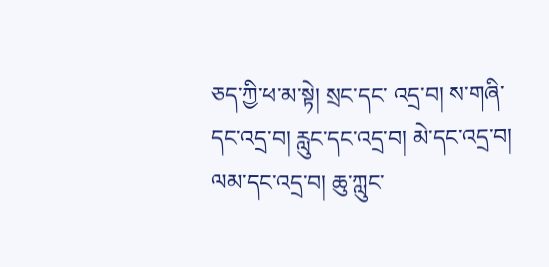ཅད་ཀྱི་ཕ་མ་སྟེ། སྲང་དང་ འདྲ་བ། ས་གཞི་དང་འདྲ་བ། རླུང་དང་འདྲ་བ། མེ་དང་འདྲ་བ། ལམ་དང་འདྲ་བ། ཆུ་ཀླུང་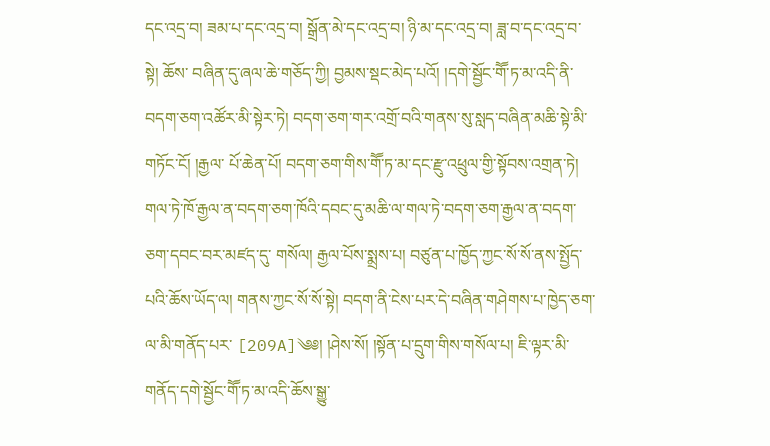དང་འདྲ་བ། ཟམ་པ་དང་འདྲ་བ། སྒྲོན་མེ་དང་འདྲ་བ། ཉི་མ་དང་འདྲ་བ། ཟླ་བ་དང་འདྲ་བ་སྟེ། ཆོས་ བཞིན་དུ་ཞལ་ཆེ་གཅོད་ཀྱི། བྱམས་སྡང་མེད་པའོ། །དགེ་སྦྱོང་གཽ་ཏ་མ་འདི་ནི་བདག་ཅག་འཚོར་མི་སྟེར་ཏེ། བདག་ཅག་གར་འགྲོ་བའི་གནས་སུ་སླད་བཞིན་མཆི་སྟེ་མི་གཏོང་ངོ། །རྒྱལ་ པོ་ཆེན་པོ། བདག་ཅག་གིས་གཽ་ཏ་མ་དང་རྫུ་འཕྲུལ་གྱི་སྟོབས་འགྲན་ཏེ། གལ་ཏེ་ཁོ་རྒྱལ་ན་བདག་ཅག་ཁོའི་དབང་དུ་མཆི་ལ་གལ་ཏེ་བདག་ཅག་རྒྱལ་ན་བདག་ཅག་དབང་བར་མཛད་དུ་ གསོལ། རྒྱལ་པོས་སྨྲས་པ། བཙུན་པ་ཁྱོད་ཀྱང་སོ་སོ་ནས་སྤྱོད་པའི་ཆོས་ཡོད་ལ། གནས་ཀྱང་སོ་སོ་སྟེ། བདག་ནི་ངེས་པར་དེ་བཞིན་གཤེགས་པ་ཁྱེད་ཅག་ལ་མི་གནོད་པར་ [209A]༄༅། །ཤེས་སོ། །སྟོན་པ་དྲུག་གིས་གསོལ་པ། ཇི་ལྟར་མི་གནོད་དགེ་སྦྱོང་གཽ་ཏ་མ་འདི་ཆོས་སྒྱུ་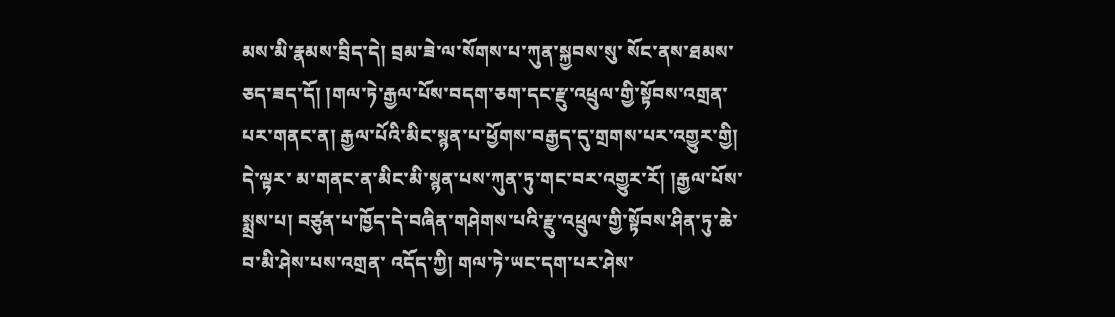མས་མི་རྣམས་བྲིད་དེ། བྲམ་ཟེ་ལ་སོགས་པ་ཀུན་སྐྱབས་སུ་ སོང་ནས་ཐམས་ཅད་ཟད་དོ། །གལ་ཏེ་རྒྱལ་པོས་བདག་ཅག་དང་རྫུ་འཕྲུལ་གྱི་སྟོབས་འགྲན་པར་གནང་ན། རྒྱལ་པོའི་མིང་སྙན་པ་ཕྱོགས་བརྒྱད་དུ་གྲགས་པར་འགྱུར་གྱི། དེ་ལྟར་ མ་གནང་ན་མིང་མི་སྙན་པས་ཀུན་ཏུ་གང་བར་འགྱུར་རོ། །རྒྱལ་པོས་སྨྲས་པ། བཙུན་པ་ཁྱོད་དེ་བཞིན་གཤེགས་པའི་རྫུ་འཕྲུལ་གྱི་སྟོབས་ཤིན་ཏུ་ཆེ་བ་མི་ཤེས་པས་འགྲན་ འདོད་ཀྱི། གལ་ཏེ་ཡང་དག་པར་ཤེས་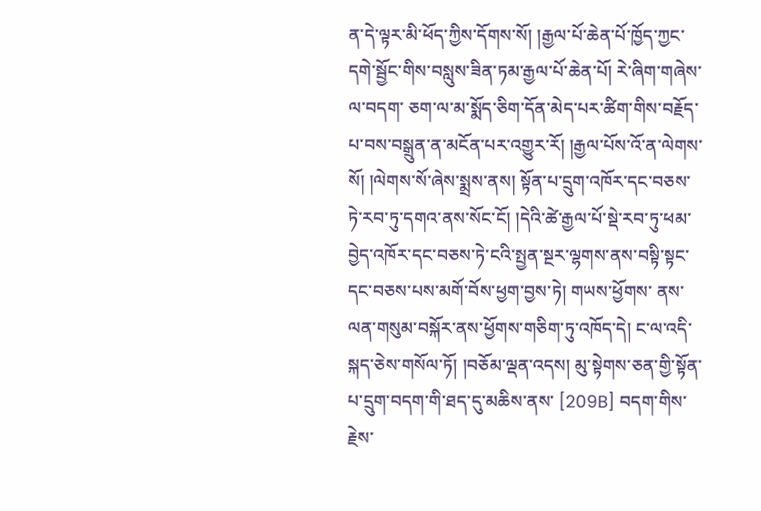ན་དེ་ལྟར་མི་ཕོད་ཀྱིས་དོགས་སོ། །རྒྱལ་པོ་ཆེན་པོ་ཁྱོད་ཀྱང་དགེ་སྦྱོང་གིས་བསླུས་ཟིན་ཏམ་རྒྱལ་པོ་ཆེན་པོ། རེ་ཞིག་གཞེས་ལ་བདག་ ཅག་ལ་མ་སྨོད་ཅིག་དོན་མེད་པར་ཚིག་གིས་བརྗོད་པ་བས་བསྒྲུན་ན་མངོན་པར་འགྱུར་རོ། །རྒྱལ་པོས་འོ་ན་ལེགས་སོ། །ལེགས་སོ་ཞེས་སྨྲས་ནས། སྟོན་པ་དྲུག་འཁོར་དང་བཅས་ ཏེ་རབ་ཏུ་དགའ་ནས་སོང་ངོ། །དེའི་ཚེ་རྒྱལ་པོ་སྡེ་རབ་ཏུ་ཕམ་བྱེད་འཁོར་དང་བཅས་ཏེ་ངའི་སྤྱན་སྔར་ལྷགས་ནས་བསྟི་སྟང་དང་བཅས་པས་མགོ་བོས་ཕྱག་བྱས་ཏེ། གཡས་ཕྱོགས་ ནས་ལན་གསུམ་བསྐོར་ནས་ཕྱོགས་གཅིག་ཏུ་འཁོད་དེ། ང་ལ་འདི་སྐད་ཅེས་གསོལ་ཏོ། །བཅོམ་ལྡན་འདས། མུ་སྟེགས་ཅན་གྱི་སྟོན་པ་དྲུག་བདག་གི་ཐད་དུ་མཆིས་ནས་ [209B] བདག་གིས་རྗེས་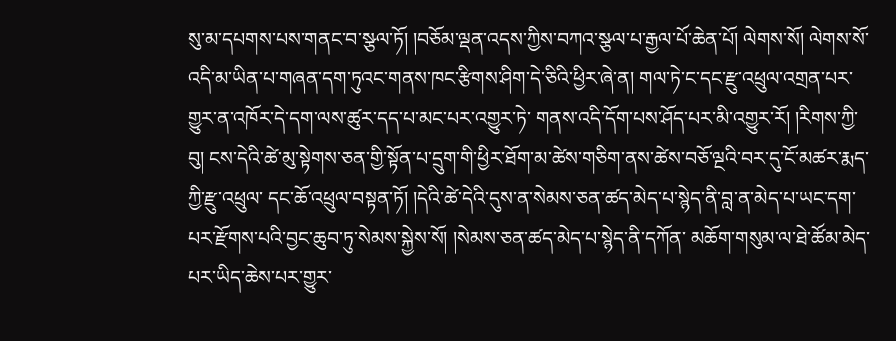སུ་མ་དཔགས་པས་གནང་བ་སྩལ་ཏོ། །བཅོམ་ལྡན་འདས་ཀྱིས་བཀའ་སྩལ་པ་རྒྱལ་པོ་ཆེན་པོ། ལེགས་སོ། ལེགས་སོ་ འདི་མ་ཡིན་པ་གཞན་དག་ཏུའང་གནས་ཁང་རྩིགས་ཤིག་དེ་ཅིའི་ཕྱིར་ཞེ་ན། གལ་ཏེ་ང་དང་རྫུ་འཕྲུལ་འགྲན་པར་གྱུར་ན་འཁོར་དེ་དག་ལས་ཚུར་དད་པ་མང་པར་འགྱུར་ཏེ་ གནས་འདི་དོག་པས་ཤོད་པར་མི་འགྱུར་རོ། །རིགས་ཀྱི་བུ། ངས་དེའི་ཚེ་མུ་སྟེགས་ཅན་གྱི་སྟོན་པ་དྲུག་གི་ཕྱིར་ཐོག་མ་ཚེས་གཅིག་ནས་ཚེས་བཅོ་ལྔའི་བར་དུ་ངོ་མཚར་རྨད་ཀྱི་རྫུ་འཕྲུལ་ དང་ཆོ་འཕྲུལ་བསྟན་ཏོ། །དེའི་ཚེ་དེའི་དུས་ན་སེམས་ཅན་ཚད་མེད་པ་སྙེད་ནི་བླ་ན་མེད་པ་ཡང་དག་པར་རྫོགས་པའི་བྱང་ཆུབ་ཏུ་སེམས་སྐྱེས་སོ། །སེམས་ཅན་ཚད་མེད་པ་སྙེད་ནི་དཀོན་ མཆོག་གསུམ་ལ་ཐེ་ཚོམ་མེད་པར་ཡིད་ཆེས་པར་གྱུར་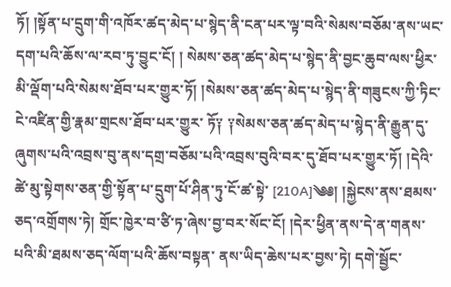ཏོ། །སྟོན་པ་དྲུག་གི་འཁོར་ཚད་མེད་པ་སྙེད་ནི་ངན་པར་ལྟ་བའི་སེམས་བཅོམ་ནས་ཡང་དག་པའི་ཆོས་ལ་རབ་ཏུ་བྱུང་ངོ། ། སེམས་ཅན་ཚད་མེད་པ་སྙེད་ནི་བྱང་ཆུབ་ལས་ཕྱིར་མི་ལྡོག་པའི་སེམས་ཐོབ་པར་གྱུར་ཏོ། །སེམས་ཅན་ཚད་མེད་པ་སྙེད་ནི་གཟུངས་ཀྱི་ཏིང་ངེ་འཛིན་གྱི་རྣམ་གྲངས་ཐོབ་པར་གྱུར་ ཏོ༑ ༑སེམས་ཅན་ཚད་མེད་པ་སྙེད་ནི་རྒྱུན་དུ་ཞུགས་པའི་འབྲས་བུ་ནས་དགྲ་བཅོམ་པའི་འབྲས་བུའི་བར་དུ་ཐོབ་པར་གྱུར་ཏོ། །དེའི་ཚེ་མུ་སྟེགས་ཅན་གྱི་སྟོན་པ་དྲུག་པོ་ཤིན་ཏུ་ངོ་ཚ་སྟེ་ [210A]༄༅། །སྐྱེངས་ནས་ཐམས་ཅད་འགྲོགས་ཏེ། གྲོང་ཁྱེར་བ་ཙི་ཏ་ཞེས་བྱ་བར་སོང་ངོ། །དེར་ཕྱིན་ནས་དེ་ན་གནས་པའི་མི་ཐམས་ཅད་ལོག་པའི་ཆོས་བསྟན་ ནས་ཡིད་ཆེས་པར་བྱས་ཏེ། དགེ་སྦྱོང་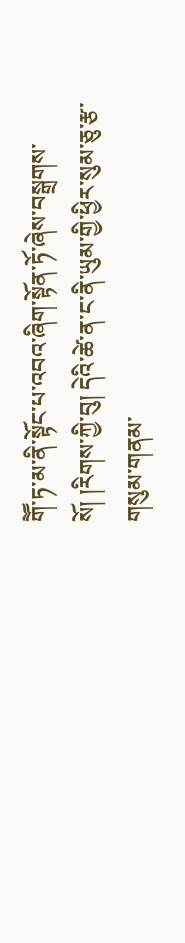གཽ་ཏ་མ་ནི་སྟོང་པ་འབའ་ཞིག་སྟོན་ཏོ་ཞེས་བསྒྲགས་སོ། །རིགས་ཀྱི་བུ། དེའི་ཚེ་ན་ང་ནི་ཡུམ་གྱི་ཕྱིར་སུམ་ཅུ་རྩ་གསུམ་གནམ་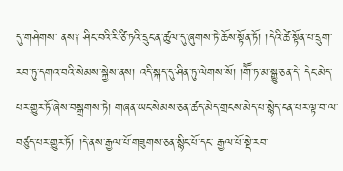དུ་གཤེགས་ ནས༑ ཤིང་བའི་རི་ཙི་ཏའི་དྲུང་ན་ཚུལ་དུ་ཞུགས་ཏེ་ཆོས་སྟོན་ཏོ། །དེའི་ཚེ་སྟོན་པ་དྲུག་རབ་ཏུ་དགའ་བའི་སེམས་སྐྱེས་ནས། འདི་སྐད་དུ་ཤིན་ཏུ་ལེགས་སོ། །གཽ་ཏ་མ་སྒྱུ་ཅན་དེ་ དེང་མེད་པར་གྱུར་ཏོ་ཞེས་བསྒྲགས་ཏེ། གཞན་ཡང་སེམས་ཅན་ཚད་མེད་གྲངས་མེད་པ་སྙེད་ངན་པར་ལྟ་བ་ལ་བཙུད་པར་གྱུར་ཏོ། །དེ་ནས་རྒྱལ་པོ་གཟུགས་ཅན་སྙིང་པོ་དང་ རྒྱལ་པོ་སྡེ་རབ་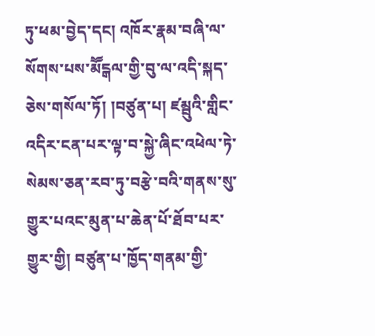ཏུ་ཕམ་བྱེད་དང། འཁོར་རྣམ་བཞི་ལ་སོགས་པས་མཽངྒལ་གྱི་བུ་ལ་འདི་སྐད་ཅེས་གསོལ་ཏོ། །བཙུན་པ། ཛམྦུའི་གླིང་འདིར་ངན་པར་ལྟ་བ་སྐྱེ་ཞིང་འཕེལ་ཏེ་ སེམས་ཅན་རབ་ཏུ་བརྩེ་བའི་གནས་སུ་གྱུར་པའང་མུན་པ་ཆེན་པོ་ཐོབ་པར་གྱུར་གྱི། བཙུན་པ་ཁྱོད་གནམ་གྱི་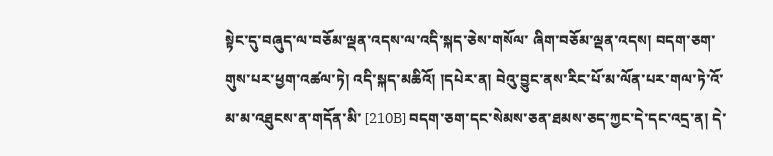སྟེང་དུ་བཞུད་ལ་བཅོམ་ལྡན་འདས་ལ་འདི་སྐད་ཅེས་གསོལ་ ཞིག་བཅོམ་ལྡན་འདས། བདག་ཅག་གུས་པར་ཕྱག་འཚལ་ཏེ། འདི་སྐད་མཆིའོ། །དཔེར་ན། བེའུ་བྱུང་ནས་རིང་པོ་མ་ལོན་པར་གལ་ཏེ་འོ་མ་མ་འཐུངས་ན་གདོན་མི་ [210B] བདག་ཅག་དང་སེམས་ཅན་ཐམས་ཅད་ཀྱང་དེ་དང་འདྲ་ན། དེ་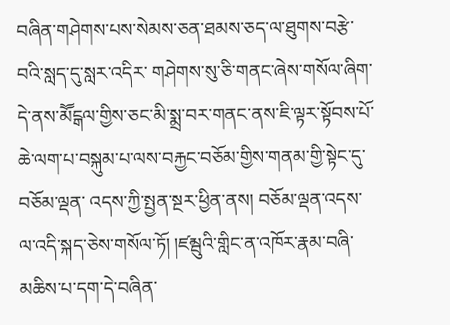བཞིན་གཤེགས་པས་སེམས་ཅན་ཐམས་ཅད་ལ་ཐུགས་བརྩེ་བའི་སླད་དུ་སླར་འདིར་ གཤེགས་སུ་ཅི་གནང་ཞེས་གསོལ་ཞིག་དེ་ནས་མཽངྒལ་གྱིས་ཅང་མི་སྨྲ་བར་གནང་ནས་ཇི་ལྟར་སྟོབས་པོ་ཆེ་ལག་པ་བསྐུམ་པ་ལས་བརྐྱང་བཅོམ་གྱིས་གནམ་གྱི་སྟེང་དུ་བཅོམ་ལྡན་ འདས་ཀྱི་སྤྱན་སྔར་ཕྱིན་ནས། བཅོམ་ལྡན་འདས་ལ་འདི་སྐད་ཅེས་གསོལ་ཏོ། །ཛམྦུའི་གླིང་ན་འཁོར་རྣམ་བཞི་མཆིས་པ་དག་དེ་བཞིན་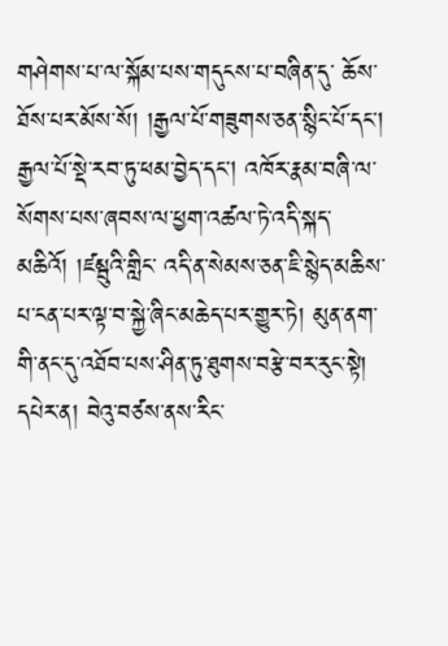གཤེགས་པ་ལ་སྐོམ་པས་གདུངས་པ་བཞིན་དུ་ ཆོས་ཐོས་པར་མོས་སོ། །རྒྱལ་པོ་གཟུགས་ཅན་སྙིང་པོ་དང། རྒྱལ་པོ་སྡེ་རབ་ཏུ་ཕམ་བྱེད་དང། འཁོར་རྣམ་བཞི་ལ་སོགས་པས་ཞབས་ལ་ཕྱག་འཚལ་ཏེ་འདི་སྐད་མཆིའོ། །ཛམྦུའི་གླིང་ འདི་ན་སེམས་ཅན་ཇི་སྙེད་མཆིས་པ་ངན་པར་ལྟ་བ་སྐྱེ་ཞིང་མཆེད་པར་གྱུར་ཏེ། མུན་ནག་གི་ནང་དུ་འཐོབ་པས་ཤིན་ཏུ་ཐུགས་བརྩེ་བར་རུང་སྟེ། དཔེར་ན། བེའུ་བཙས་ནས་རིང་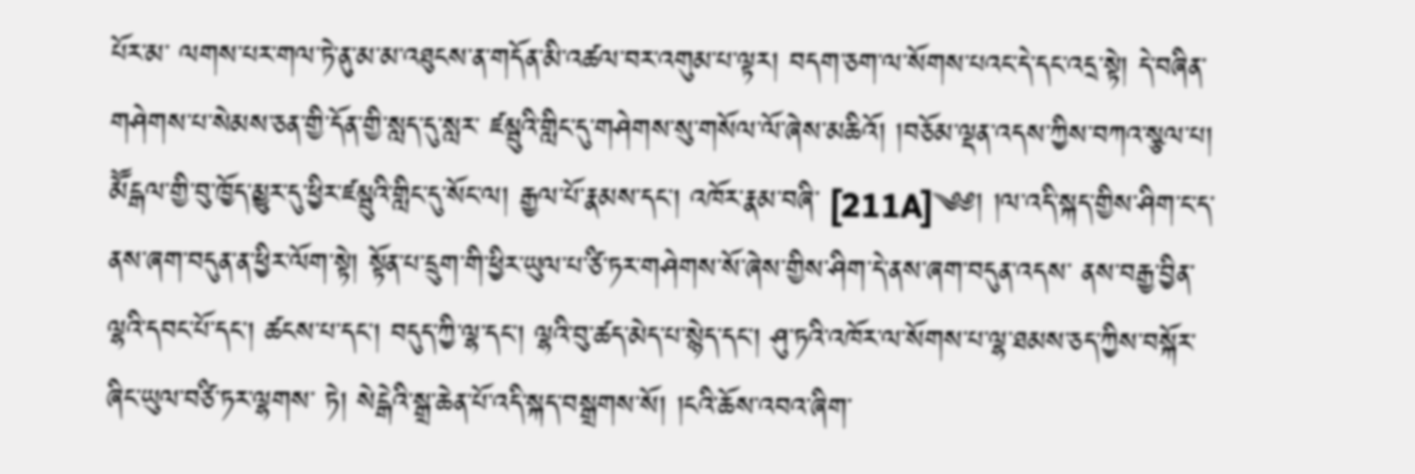པོར་མ་ ལགས་པར་གལ་ཏེ་ནུ་མ་མ་འཐུངས་ན་གདོན་མི་འཚལ་བར་འགུམ་པ་ལྟར། བདག་ཅག་ལ་སོགས་པའང་དེ་དང་འདྲ་སྟེ། དེ་བཞིན་གཤེགས་པ་སེམས་ཅན་གྱི་དོན་གྱི་སླད་དུ་སླར་ ཛམྦུའི་གླིང་དུ་གཤེགས་སུ་གསོལ་ལོ་ཞེས་མཆིའོ། །བཅོམ་ལྡན་འདས་ཀྱིས་བཀའ་སྩལ་པ། མཽངྒལ་གྱི་བུ་ཁྱོད་མྱུར་དུ་ཕྱིར་ཛམྦུའི་གླིང་དུ་སོང་ལ། རྒྱལ་པོ་རྣམས་དང། འཁོར་རྣམ་བཞི་ [211A]༄༅། །ལ་འདི་སྐད་གྱིས་ཤིག་ང་ད་ནས་ཞག་བདུན་ན་ཕྱིར་ལོག་སྟེ། སྟོན་པ་དྲུག་གི་ཕྱིར་ཡུལ་པ་ཙི་ཏར་གཤེགས་སོ་ཞེས་གྱིས་ཤིག་དེ་ནས་ཞག་བདུན་འདས་ ནས་བརྒྱ་བྱིན་ལྷའི་དབང་པོ་དང། ཚངས་པ་དང། བདུད་ཀྱི་ལྷ་དང། ལྷའི་བུ་ཚད་མེད་པ་སྙེད་དང། ཤུ་ཏའི་འཁོར་ལ་སོགས་པ་ལྷ་ཐམས་ཅད་ཀྱིས་བསྐོར་ཞིང་ཡུལ་བཙི་ཏར་ལྷགས་ ཏེ། སེངྒེའི་སྒྲ་ཆེན་པོ་འདི་སྐད་བསྒྲགས་སོ། །ངའི་ཆོས་འབའ་ཞིག་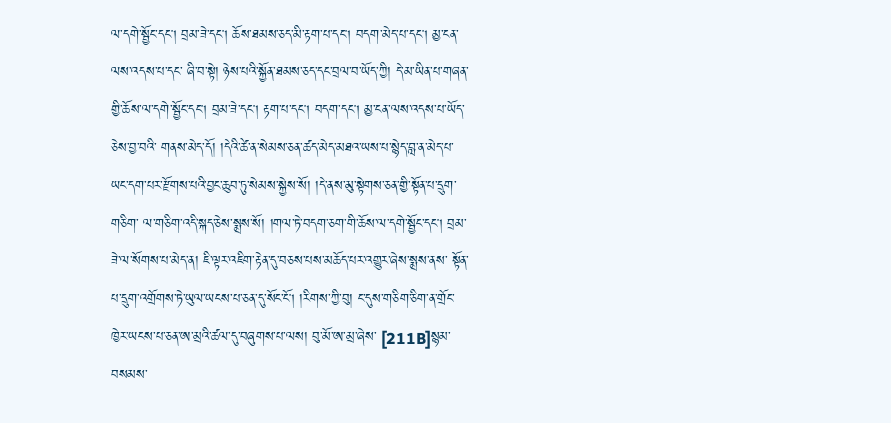ལ་དགེ་སྦྱོང་དང། བྲམ་ཟེ་དང། ཆོས་ཐམས་ཅད་མི་རྟག་པ་དང། བདག་མེད་པ་དང། མྱ་ངན་ལས་འདས་པ་དང་ ཞི་བ་སྟེ། ཉེས་པའི་སྐྱོན་ཐམས་ཅད་དང་བྲལ་བ་ཡོད་ཀྱི། དེ་མ་ཡིན་པ་གཞན་གྱི་ཆོས་ལ་དགེ་སྦྱོང་དང། བྲམ་ཟེ་དང། རྟག་པ་དང། བདག་དང། མྱ་ངན་ལས་འདས་པ་ཡོད་ཅེས་བྱ་བའི་ གནས་མེད་དོ། །དེའི་ཚེ་ན་སེམས་ཅན་ཚད་མེད་མཐའ་ཡས་པ་སྙེད་བླ་ན་མེད་པ་ཡང་དག་པར་རྫོགས་པའི་བྱང་ཆུབ་ཏུ་སེམས་སྐྱེས་སོ། །དེ་ནས་མུ་སྟེགས་ཅན་གྱི་སྟོན་པ་དྲུག་གཅིག་ ལ་གཅིག་འདི་སྐད་ཅེས་སྨྲས་སོ། །གལ་ཏེ་བདག་ཅག་གི་ཆོས་ལ་དགེ་སྦྱོང་དང། བྲམ་ཟེ་ལ་སོགས་པ་མེད་ན། ཇི་ལྟར་འཇིག་རྟེན་དུ་བཅས་པས་མཆོད་པར་འགྱུར་ཞེས་སྨྲས་ནས་ སྟོན་པ་དྲུག་འགྲོགས་ཏེ་ཡུལ་ཡངས་པ་ཅན་དུ་སོང་ངོ། །རིགས་ཀྱི་བུ། ང་དུས་གཅིག་ཅིག་ན་གྲོང་ཁྱེར་ཡངས་པ་ཅན་ཨ་མྲའི་ཚལ་དུ་བཞུགས་པ་ལས། བུ་མོ་ཨ་མྲ་ཞེས་ [211B]སྙམ་བསམས་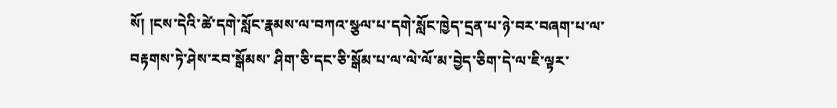སོ། །ངས་དེའི་ཚེ་དགེ་སློང་རྣམས་ལ་བཀའ་སྩལ་པ་དགེ་སློང་ཁྱེད་དྲན་པ་ཉེ་བར་བཞག་པ་ལ་བརྟགས་ཏེ་ཤེས་རབ་སྒོམས་ ཤིག་ཅི་དང་ཅི་སྒོམ་པ་ལ་ལེ་ལོ་མ་བྱེད་ཅིག་དེ་ལ་ཇི་ལྟར་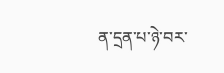ན་དྲན་པ་ཉེ་བར་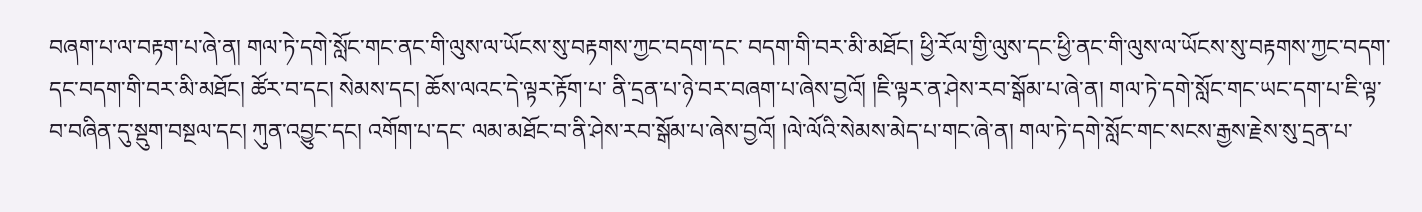བཞག་པ་ལ་བརྟག་པ་ཞེ་ན། གལ་ཏེ་དགེ་སློང་གང་ནང་གི་ལུས་ལ་ཡོངས་སུ་བརྟགས་ཀྱང་བདག་དང་ བདག་གི་བར་མི་མཐོང། ཕྱི་རོལ་གྱི་ལུས་དང་ཕྱི་ནང་གི་ལུས་ལ་ཡོངས་སུ་བརྟགས་ཀྱང་བདག་དང་བདག་གི་བར་མི་མཐོང། ཚོར་བ་དང། སེམས་དང། ཆོས་ལའང་དེ་ལྟར་རྟོག་པ་ ནི་དྲན་པ་ཉེ་བར་བཞག་པ་ཞེས་བྱའོ། །ཇི་ལྟར་ན་ཤེས་རབ་སྒོམ་པ་ཞེ་ན། གལ་ཏེ་དགེ་སློང་གང་ཡང་དག་པ་ཇི་ལྟ་བ་བཞིན་དུ་སྡུག་བསྔལ་དང། ཀུན་འབྱུང་དང། འགོག་པ་དང་ ལམ་མཐོང་བ་ནི་ཤེས་རབ་སྒོམ་པ་ཞེས་བྱའོ། །ལེ་ལོའི་སེམས་མེད་པ་གང་ཞེ་ན། གལ་ཏེ་དགེ་སློང་གང་སངས་རྒྱས་རྗེས་སུ་དྲན་པ་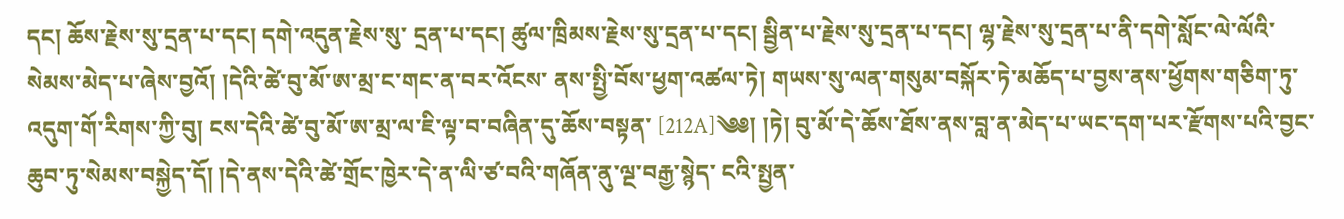དང། ཆོས་རྗེས་སུ་དྲན་པ་དང། དགེ་འདུན་རྗེས་སུ་ དྲན་པ་དང། ཚུལ་ཁྲིམས་རྗེས་སུ་དྲན་པ་དང། སྦྱིན་པ་རྗེས་སུ་དྲན་པ་དང། ལྷ་རྗེས་སུ་དྲན་པ་ནི་དགེ་སློང་ལེ་ལོའི་སེམས་མེད་པ་ཞེས་བྱའོ། །དེའི་ཚེ་བུ་མོ་ཨ་མྲ་ང་གང་ན་བར་འོངས་ ནས་སྤྱི་བོས་ཕྱག་འཚལ་ཏེ། གཡས་སུ་ལན་གསུམ་བསྐོར་ཏེ་མཆོད་པ་བྱས་ནས་ཕྱོགས་གཅིག་ཏུ་འདུག་གོ་རིགས་ཀྱི་བུ། ངས་དེའི་ཚེ་བུ་མོ་ཨ་མྲ་ལ་ཇི་ལྟ་བ་བཞིན་དུ་ཆོས་བསྟན་ [212A]༄༅། །ཏེ། བུ་མོ་དེ་ཆོས་ཐོས་ནས་བླ་ན་མེད་པ་ཡང་དག་པར་རྫོགས་པའི་བྱང་ཆུབ་ཏུ་སེམས་བསྐྱེད་དོ། །དེ་ནས་དེའི་ཚེ་གྲོང་ཁྱེར་དེ་ན་ལི་ཙ་བའི་གཞོན་ནུ་ལྔ་བརྒྱ་སྙེད་ ངའི་སྤྱན་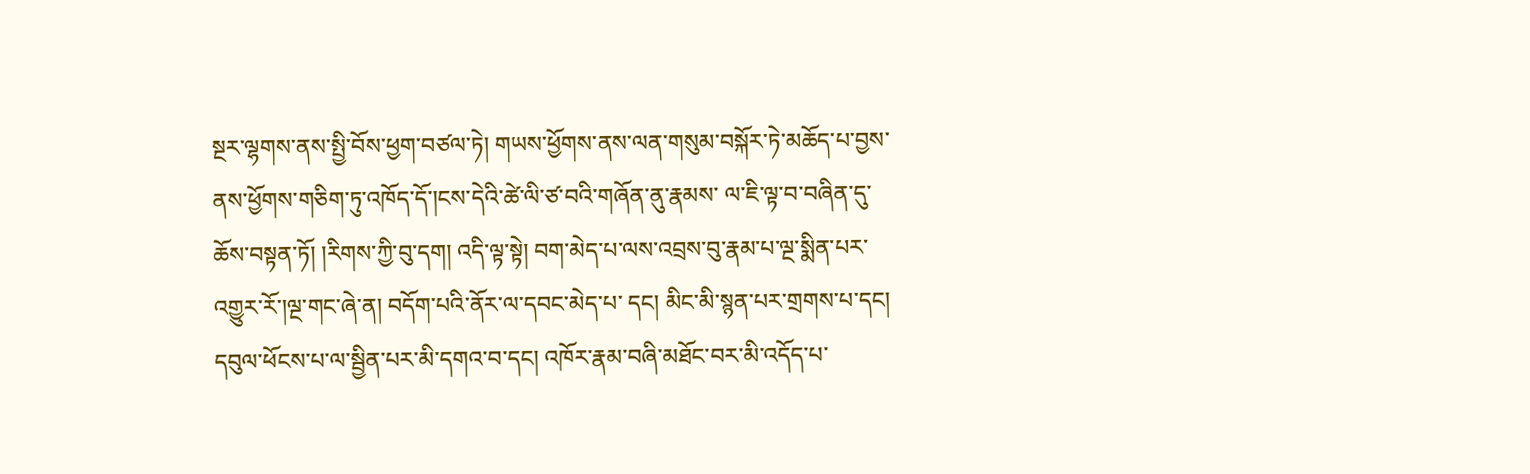སྔར་ལྷགས་ནས་སྤྱི་བོས་ཕྱག་བཙལ་ཏེ། གཡས་ཕྱོགས་ནས་ལན་གསུམ་བསྐོར་ཏེ་མཆོད་པ་བྱས་ནས་ཕྱོགས་གཅིག་ཏུ་འཁོད་དོ་།ངས་དེའི་ཚེ་ལི་ཙ་བའི་གཞོན་ནུ་རྣམས་ ལ་ཇི་ལྟ་བ་བཞིན་དུ་ཆོས་བསྟན་ཏོ། །རིགས་ཀྱི་བུ་དག། འདི་ལྟ་སྟེ། བག་མེད་པ་ལས་འབྲས་བུ་རྣམ་པ་ལྔ་སྨིན་པར་འགྱུར་རོ་།ལྔ་གང་ཞེ་ན། བདོག་པའི་ནོར་ལ་དབང་མེད་པ་ དང། མིང་མི་སྙན་པར་གྲགས་པ་དང། དབུལ་ཕོངས་པ་ལ་སྦྱིན་པར་མི་དགའ་བ་དང། འཁོར་རྣམ་བཞི་མཐོང་བར་མི་འདོད་པ་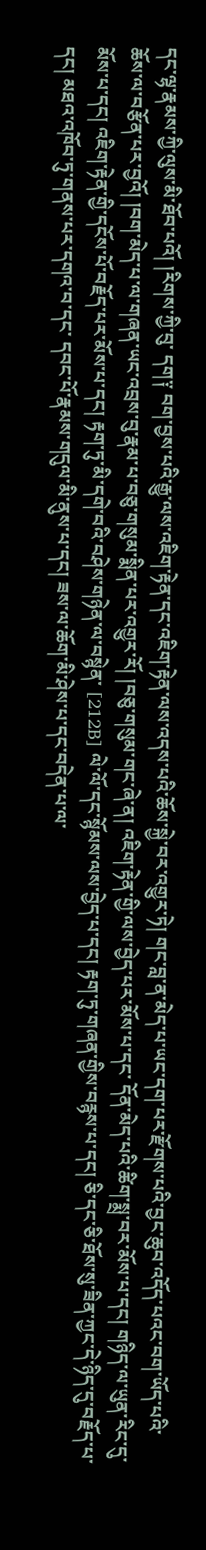དང་ལྷ་རྣམས་ཀྱི་ལུས་མི་ཐོབ་པའོ། །རིགས་ཀྱི་བུ་ དག༑ བག་བྱས་པའི་རྒྱུ་ལས་འཇིག་རྟེན་དང་འཇིག་རྟེན་ལས་འདས་པའི་ཆོས་སྐྱེ་བར་འགྱུར་ཏེ། གང་བླ་ན་མེད་པ་ཡང་དག་པར་རྫོགས་པའི་བྱང་ཆུབ་འདོད་པའང་བག་ཡོད་པའི་ ཆོས་ལ་བརྩོན་པར་བྱའོ། །བག་མེད་པ་ལ་གཞན་ཡང་འབྲས་བུ་རྣམ་པ་བཅུ་གསུམ་སྨིན་པར་འགྱུར་རོ། །བཅུ་གསུམ་གང་ཞེ་ན། འཇིག་རྟེན་གྱི་ལས་བྱེད་པར་མོས་པ་དང་ དོན་མེད་པའི་ཚིག་སྨྲ་བར་མོས་པ་དང། གཉིད་ལ་ཡུན་རིང་དུ་མོས་པ་དང། འཇིག་རྟེན་གྱི་དངོས་པོ་བརྗོད་པར་མོས་པ་དང། རྟག་ཏུ་མི་དགེ་བའི་བཤེས་གཉེན་ལ་བསྙེན་ [212B] ལེ་ལོ་དང་སྙོམས་ལས་བྱེད་པ་དང། རྟག་ཏུ་གཞན་གྱིས་བརྙས་པ་དང། ཅི་དང་ཅི་ཐོས་སུ་ཟིན་ཀྱང་དེ་ཉིད་དུ་བརྗོད་པ་དང། མཐའ་འཁོབ་ཏུ་གནས་པར་དགའ་བ་དང་ དབང་པོ་རྣམས་གདུལ་མི་ནུས་པ་དང། ཟས་ལ་ཆོག་མི་ཤེས་པ་དང་བདེན་པ་ལ་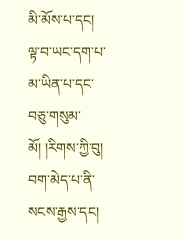མི་མོས་པ་དང། ལྟ་བ་ཡང་དག་པ་མ་ཡིན་པ་དང་བཅུ་གསུམ་མོ། །རིགས་ཀྱི་བུ། བག་མེད་པ་ནི་ སངས་རྒྱས་དང།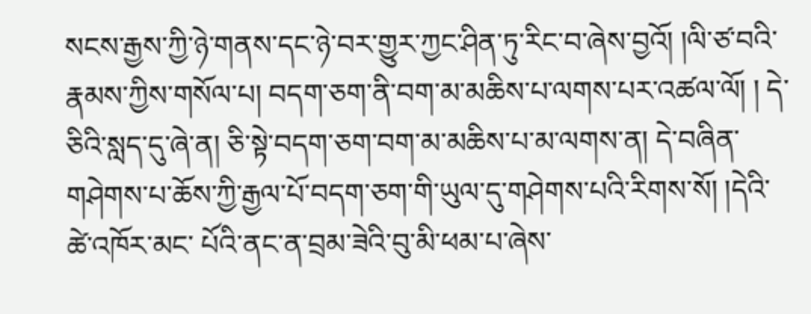སངས་རྒྱས་ཀྱི་ཉེ་གནས་དང་ཉེ་བར་གྱུར་ཀྱང་ཤིན་ཏུ་རིང་བ་ཞེས་བྱའོ། །ལི་ཙ་བའི་རྣམས་ཀྱིས་གསོལ་པ། བདག་ཅག་ནི་བག་མ་མཆིས་པ་ལགས་པར་འཚལ་ལོ། ། དེ་ཅིའི་སླད་དུ་ཞེ་ན། ཅི་སྟེ་བདག་ཅག་བག་མ་མཆིས་པ་མ་ལགས་ན། དེ་བཞིན་གཤེགས་པ་ཆོས་ཀྱི་རྒྱལ་པོ་བདག་ཅག་གི་ཡུལ་དུ་གཤེགས་པའི་རིགས་སོ། །དེའི་ཚེ་འཁོར་མང་ པོའི་ནང་ན་བྲམ་ཟེའི་བུ་མི་ཕམ་པ་ཞེས་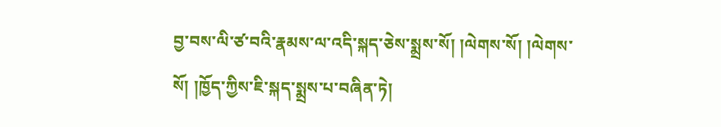བྱ་བས་ལི་ཙ་བའི་རྣམས་ལ་འདི་སྐད་ཅེས་སྨྲས་སོ། །ལེགས་སོ། །ལེགས་སོ། །ཁྱོད་ཀྱིས་ཇི་སྐད་སྨྲས་པ་བཞིན་ཏེ།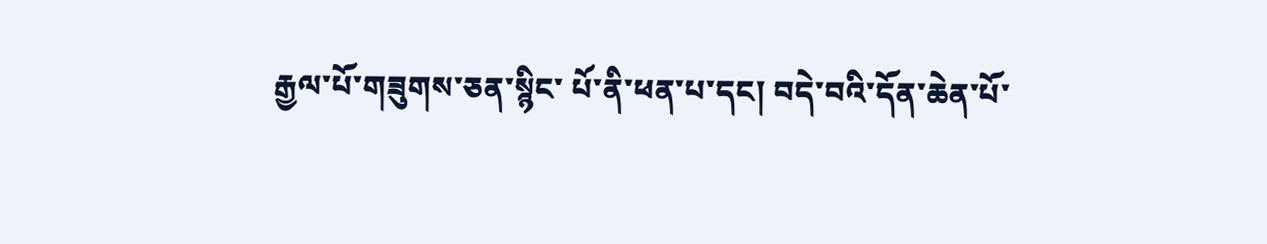རྒྱལ་པོ་གཟུགས་ཅན་སྙིང་ པོ་ནི་ཕན་པ་དང། བདེ་བའི་དོན་ཆེན་པོ་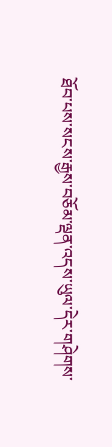ཐོབ་པས་སངས་རྒྱས་བཅོམ་ལྡན་འདས་ཡུལ་དེར་གཤེགས་